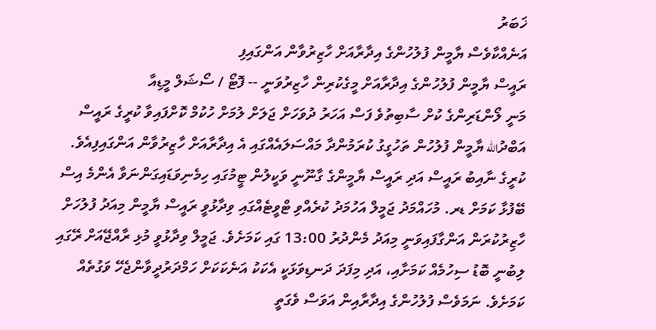ޚަބަރު
އަނެއްކާވެސް ޔާމީން ފުލުހުންގެ އިދާރާއަށް ހާޒިރުވާން އަންގައިފި
ރައީސް ޔާމީން ފުލުހުންގެ އިދާރާއަށް މީގެކުރިން ހާޒިރުވަނީ -- ފޮޓޯ / ސޯޝަލް މީޑިއާ
މަނީ ލޯންޑަރިންގެ ކުށް ސާބިތުވެ ފަސް އަހަރު ދުވަހަށް ޖަލަށް ލުމަށް ހުކުމް ކޮށްފައިވާ ކުރީގެ ރައީސް އަބްދުالله ޔާމީން ފުލުހުން ތަހުގީގު ކުރަމުންދާ މައްސަލައެއްގައި އެ އިދާރާއަށް ހާޒިރުވާން އަންގައިފިއެވެ.
ކުރީގެ ނާއިބު ރައީސް އަދި ރައީސް ޔާމީންގެ ގާނޫނީ ވަކީލުން ޓީމުގައި ހިމެނިވަޑައިގަންނަވާ އެންމެ އިސް ބޭފުޅާ ކަމަށް ޑރ. މުހައްމަދު ޖަމީލް އަހުމަދު ކުރެއްވި ޓްވީޓެއްގައި ވިދާޅުވީ ރައީސް ޔާމީން މިއަދު ފުލުހަށް ހާޒިރުކުރަން އަންގާފައިވަނީ މިއަދު މެންދުރު 13:00 ގައި ކަމަށެވެ. ޖަމީލް ވިދާޅުވީ މުޅި ރާއްޖޭއަށް ރޭގައި ލިބުނީ ބޮޑު ސިހުމެއް ކަމަށާއި، އަދި މިފަދަ ދަނޑިވަޅަކީ އެކަކު އަނެކަކަށް ހަމްދަރުދީވާންޖެހޭ ވަގުތެއް ކަމަށެވެ. ނަމަވެސް ފުލުހުންގެ އިދާރާއިން އަވަސް ވެގަތީ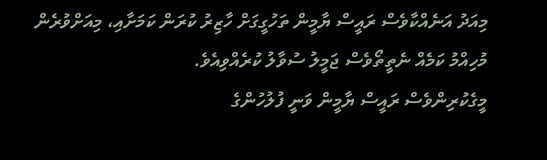މިއަދު އަނެއްކާވެސް ރައީސް ޔާމީން ތަހުގީގަށް ހާޒިރު ކުރަން ކަމަށާއި، މިއަށްވުރެން މުހިއްމު ކަމެއް ނެތީތޯވެސް ޖަމީލު ސުވާލު ކުރެއްވިއެވެ.
މީގެކުރިންވެސް ރައީސް ޔާމީން ވަނީ ފުލުހުންގެ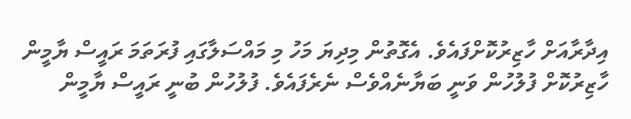އިދާރާއަށް ހާޒިރުކޮށްފައެވެ. އެގޮތުން މިދިޔަ މަހު މި މައްސަލާގައި ފުރަތަމަ ރައީސް ޔާމީން ހާޒިރުކޮށް ފުލުހުން ވަނީ ބަޔާނެއްވެސް ނެރެފައެވެ. ފުލުހުން ބުނީ ރައީސް ޔާމީން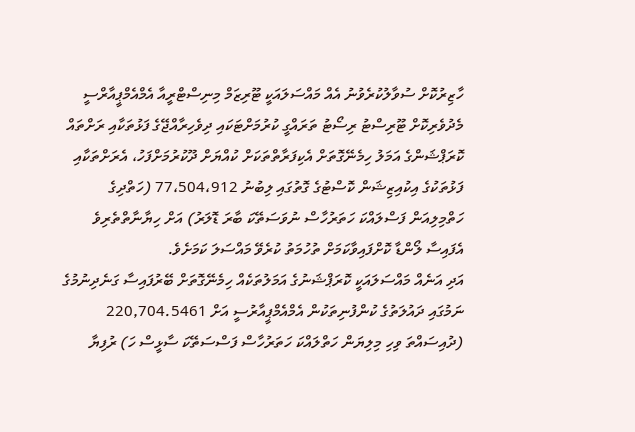ހާޒިރުކޮށް ސުވާލުކުރެވުނު އެއް މައްސަލައަކީ ޓޫރިޒަމް މިނިސްޓްރީއާ އެމްއެމްޕީއާރްސީ މެދުވެރިކޮށް ޓޫރިސްޓު ރިސޯޓު ތަރައްގީ ކުރުމަށްޓަކައި ދިވެހިރާއްޖޭގެ ފަޅުތަކާއި ރަށްތައް ކޮރަޕްޝަންގެ އަމަލު ހިމެނޭގޮތަށް އެކިފަރާތްތަކަށް ކުއްޔަށް ދޫކުރުމަށްފަހު، އެރަށްތަކާއި ފަޅުތަކުގެ އިކުއިޒިޝަން ކޮސްޓުގެ ގޮތުގައި ލިބުނު 77،504،912 (ހަތްދިގެ ހަތްމިލިއަން ފަސްލައްކަ ހަތަރުހާސް ނުވަސަތޭކަ ބާރަ ޑޮލަރު) އަށް ހިޔާނާތްތެރިވެ އެފައިސާ ލޯންޑާ ކޮށްފައިވާކަމަށް ތުހުމަތު ކުރެވޭ މައްސަލަ ކަމަށެވެ.
އަދި އަނެއް މައްސަލައަކީ ކޮރަޕްޝަނުގެ އަމަލުތަކެއް ހިމެނޭގޮތަށް ބޭރުފައިސާ ގަނެދިނުމުގެ ނަމުގައި ދައުލަތުގެ ކުންފުނިތަކުން އެމްއެމްޕީއާރުސީ އަށް 220,704.5461 (ދުއިސައްތަ ވިހި މިލިޔަން ހަތްލައްކަ ހަތަރުހާސް ފަސްސަތޭކަ ސާޅީސް ހަ) ރުފިޔާ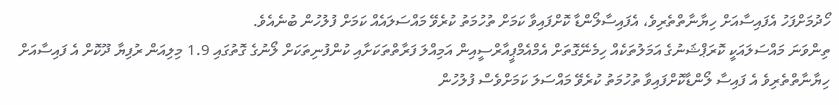ހޯދުމަށްފަހު އެފައިސާއަށް ހިޔާނާތްތެރިވެ، އެފައިސާލޯންޑާ ކޮށްފައިވާ ކަމަށް ތުހުމަތު ކުރެވޭ މައްސަލައެއް ކަމަށް ފުލުހުން ބުނެއެވެ.
ތިންވަނަ މައްސަލައަކީ ކޮރަޕްޝަނުގެ އަމަލުތަކެއް ހިމެނޭގޮތަށް އެމްއެމްޕީއާރްސީއިން އަމިއްލަ ފަރާތްތަކަށާއި ކުންފުނިތަކަށް ލޯނުގެ ގޮތުގައި 1.9 މިލިއަން ރުފިޔާ ދޫކޮށް އެ ފައިސާއަށް ހިޔާނާތްތެރިވެ އެ ފައިސާ ލޯންޑާކޮށްފައިވާ ތުހުމަތު ކުރެވޭ މައްސަލަ ކަމަށްވެސް ފުލުހުން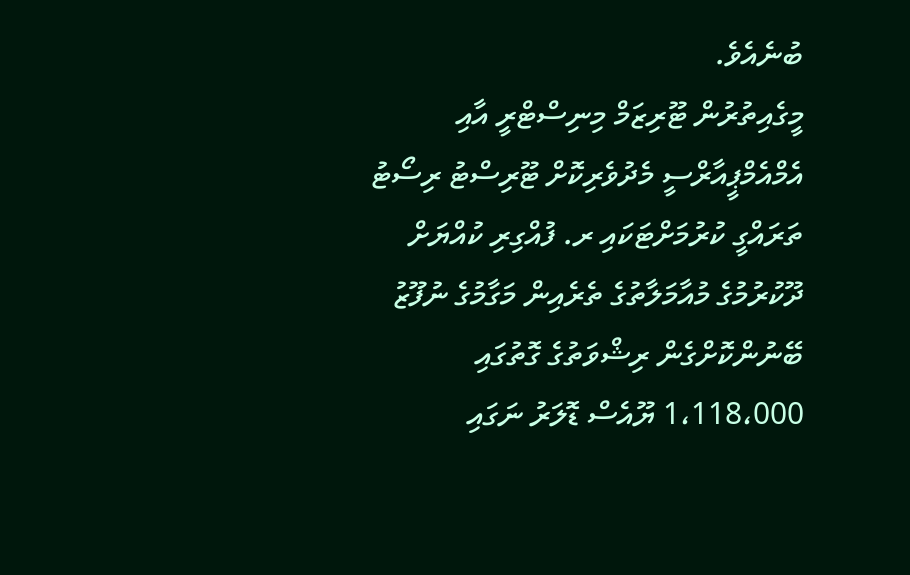ބުނެއެވެ.
މީގެއިތުރުން ޓޫރިޒަމް މިނިސްޓްރީ އާއި އެމްއެމްޕީއާރްސީ މެދުވެރިކޮށް ޓޫރިސްޓު ރިސޯޓު ތަރައްގީ ކުރުމަށްޓަކައި ރ. ފުއްގިރި ކުއްޔަށް ދޫކުރުމުގެ މުއާމަލާތުގެ ތެރެއިން މަގާމުގެ ނުފޫޒު ބޭނުންކޮށްގެން ރިޝްވަތުގެ ގޮތުގައި 1،118،000 ޔޫއެސް ޑޮލަރު ނަގައި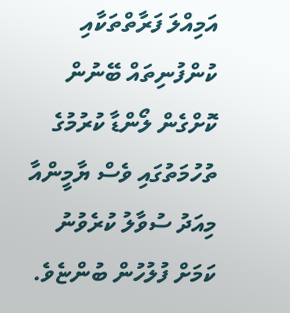އަމިއްލަ ފަރާތްތަކާއި ކުންފުނިތައް ބޭނުން ކޮށްގެން ލޯންޑާ ކުރުމުގެ ތުހުމަތުގައި ވެސް ޔާމީންއާ މިއަދު ސުވާލު ކުރެވުނު ކަމަށް ފުލުހުން ބުންޏެވެ.